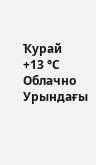Ҡурай
+13 °С
Облачно
Урындағы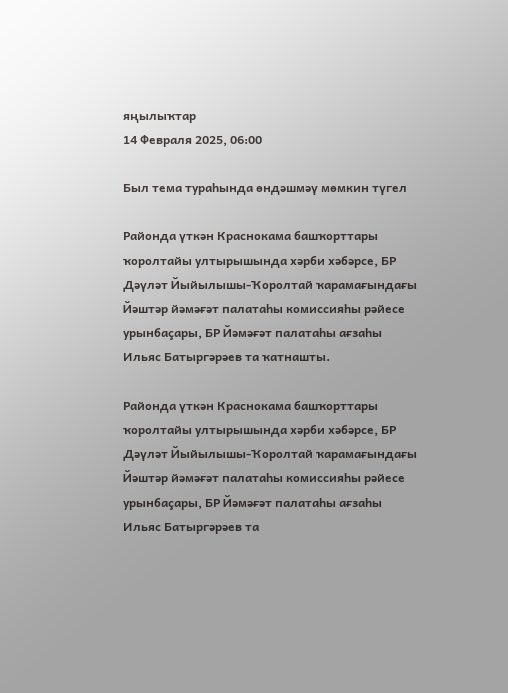яңылыҡтар
14 Февраля 2025, 06:00

Был тема тураһында өндәшмәү мөмкин түгел

Районда үткән Краснокама башҡорттары ҡоролтайы ултырышында хәрби хәбәрсе, БР Дәүләт Йыйылышы-Ҡоролтай ҡарамағындағы Йәштәр йәмәғәт палатаһы комиссияһы рәйесе урынбаҫары, БР Йәмәғәт палатаһы ағзаһы Ильяс Батыргәрәев та ҡатнашты.

Районда үткән Краснокама башҡорттары ҡоролтайы ултырышында хәрби хәбәрсе, БР Дәүләт Йыйылышы-Ҡоролтай ҡарамағындағы Йәштәр йәмәғәт палатаһы комиссияһы рәйесе урынбаҫары, БР Йәмәғәт палатаһы ағзаһы Ильяс Батыргәрәев та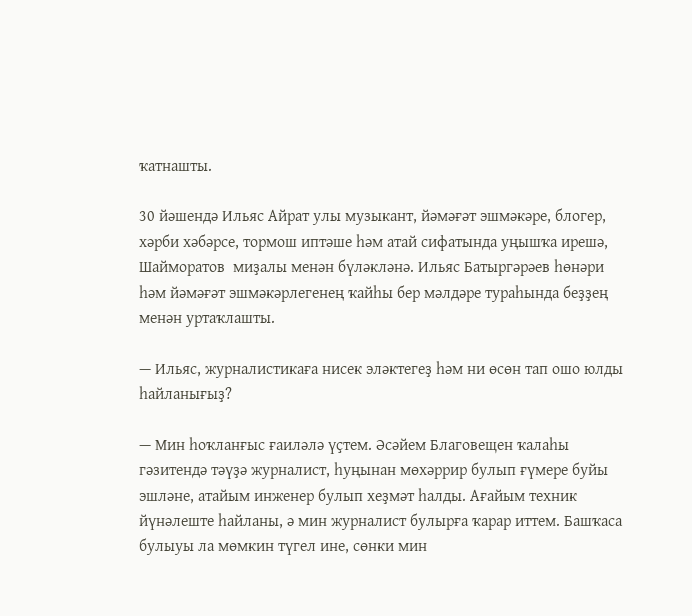ҡатнашты.

30 йәшендә Ильяс Айрат улы музыкант, йәмәғәт эшмәкәре, блогер, хәрби хәбәрсе, тормош иптәше һәм атай сифатында уңышҡа ирешә, Шайморатов  миҙалы менән бүләкләнә. Ильяс Батыргәрәев һөнәри һәм йәмәғәт эшмәкәрлегенең ҡайһы бер мәлдәре тураһында беҙҙең менән уртаҡлашты.

— Ильяс, журналистикаға нисек эләктегеҙ һәм ни өсөн тап ошо юлды һайланығыҙ?

— Мин һоҡланғыс ғаиләлә үҫтем. Әсәйем Благовещен ҡалаһы гәзитендә тәүҙә журналист, һуңынан мөхәррир булып ғүмере буйы эшләне, атайым инженер булып хеҙмәт һалды. Ағайым техник йүнәлеште һайланы, ә мин журналист булырға ҡарар иттем. Башҡаса булыуы ла мөмкин түгел ине, сөнки мин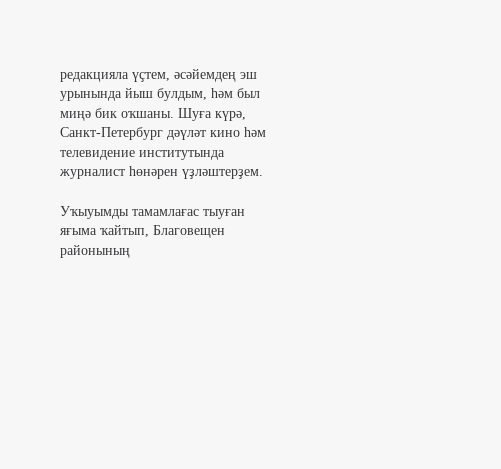редакцияла үҫтем, әсәйемдең эш урынында йыш булдым, һәм был миңә бик оҡшаны. Шуға күрә, Санкт-Петербург дәүләт кино һәм телевидение институтында журналист һөнәрен үҙләштерҙем.

Уҡыуымды тамамлағас тыуған яғыма ҡайтып, Благовещен районының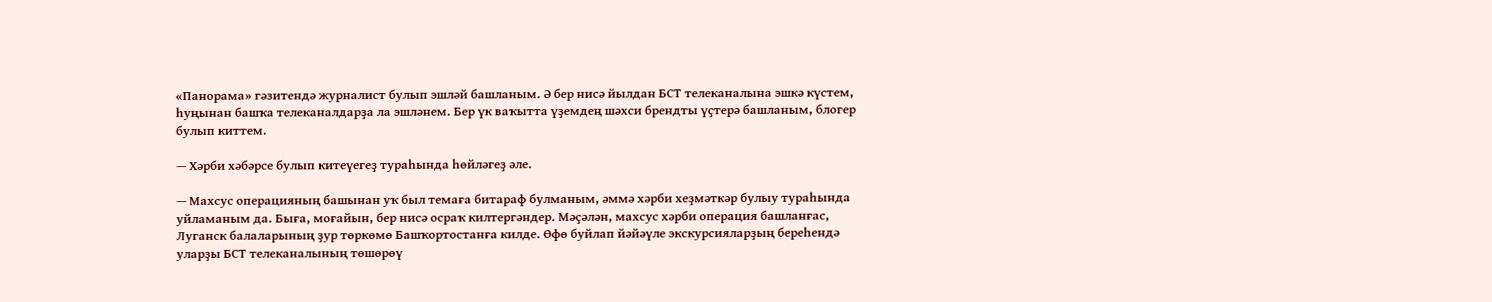«Панорама» гәзитендә журналист булып эшләй башланым. Ә бер нисә йылдан БСТ телеканалына эшкә күстем, һуңынан башҡа телеканалдарҙа ла эшләнем. Бер үк ваҡытта үҙемдең шәхси брендты үҫтерә башланым, блогер булып киттем.

— Хәрби хәбәрсе булып китеүегеҙ тураһында һөйләгеҙ әле.

— Махсус операцияның башынан уҡ был темаға битараф булманым, әммә хәрби хеҙмәткәр булыу тураһында уйламаным да. Быға, моғайын, бер нисә осраҡ килтергәндер. Мәҫәлән, махсус хәрби операция башланғас, Луганск балаларының ҙур төркөмө Башҡортостанға килде. Өфө буйлап йәйәүле экскурсияларҙың береһендә уларҙы БСТ телеканалының төшөрөү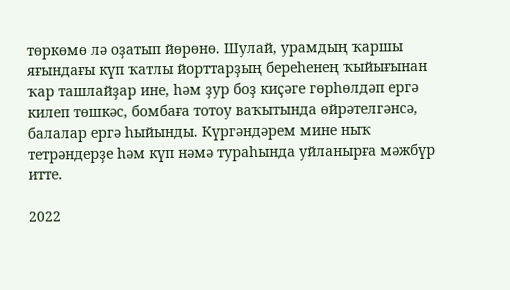төркөмө лә оҙатып йөрөнө. Шулай, урамдың ҡаршы яғындағы күп ҡатлы йорттарҙың береһенең ҡыйығынан ҡар ташлайҙар ине, һәм ҙур боҙ киҫәге гөрһөлдәп ергә килеп төшкәс, бомбаға тотоу ваҡытында өйрәтелгәнсә, балалар ергә һыйынды. Күргәндәрем мине ныҡ тетрәндерҙе һәм күп нәмә тураһында уйланырға мәжбүр итте.

2022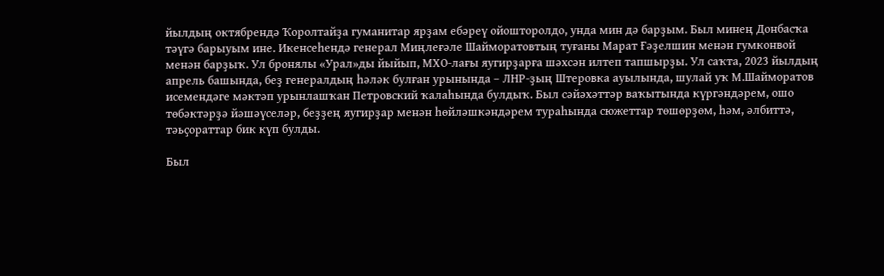йылдың октябрендә Ҡоролтайҙа гуманитар ярҙам ебәреү ойошторолдо, унда мин дә барҙым. Был минең Донбасҡа тәүгә барыуым ине. Икенсеһендә генерал Миңлеғәле Шайморатовтың туғаны Марат Ғәҙелшин менән гумконвой менән барҙыҡ. Ул бронялы «Урал»ды йыйып, МХО-лағы яугирҙарға шәхсән илтеп тапшырҙы. Ул саҡта, 2023 йылдың апрель башында, беҙ генералдың һәләк булған урынында – ЛНР-ҙың Штеровка ауылында, шулай уҡ М.Шайморатов исемендәге мәктәп урынлашҡан Петровский ҡалаһында булдыҡ. Был сәйәхәттәр ваҡытында күргәндәрем, ошо төбәктәрҙә йәшәүселәр, беҙҙең яугирҙар менән һөйләшкәндәрем тураһында сюжеттар төшөрҙөм, һәм, әлбиттә, тәьҫораттар бик күп булды.

Был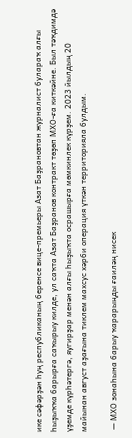ике сәфәрҙән һуң республиканың беренсе вице-премьеры Азат Баҙрановтан журналист булараҡ алғы һыҙыҡҡа барырға саҡырыу килде, ул саҡта Азат Баҙранов контракт төҙөп МХО-ға киткәйне. Был тәҡдимдә үҙемде күрһәтергә, яугирҙар менән алғы һыҙыҡта осрашырға мөмкинлек күрҙем. 2023 йылдың 20 майынан август аҙағына тиклем махсус хәрби операция үткән территорияла булдым.

 — МХО зонаһына барыу ҡарарыңды ғаиләң нисек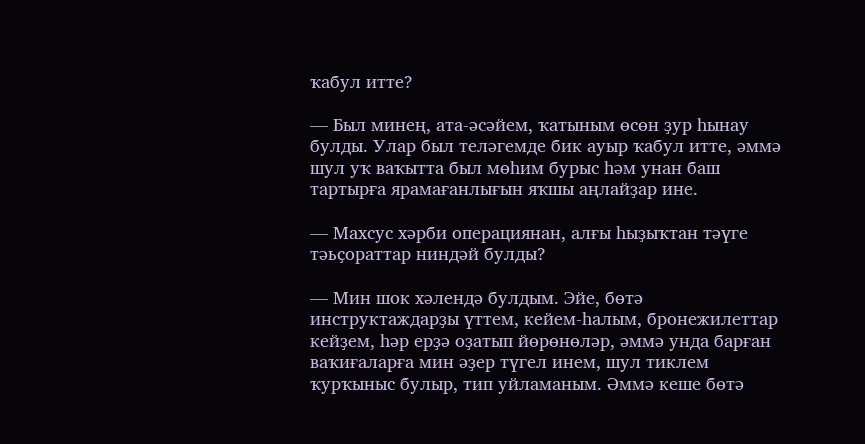ҡабул итте?

— Был минең, ата-әсәйем, ҡатыным өсөн ҙур һынау булды. Улар был теләгемде бик ауыр ҡабул итте, әммә шул уҡ ваҡытта был мөһим бурыс һәм унан баш тартырға ярамағанлығын яҡшы аңлайҙар ине.

— Махсус хәрби операциянан, алғы һыҙыҡтан тәүге тәьҫораттар ниндәй булды?

— Мин шок хәлендә булдым. Эйе, бөтә инструктаждарҙы үттем, кейем-һалым, бронежилеттар кейҙем, һәр ерҙә оҙатып йөрөнөләр, әммә унда барған ваҡиғаларға мин әҙер түгел инем, шул тиклем ҡурҡыныс булыр, тип уйламаным. Әммә кеше бөтә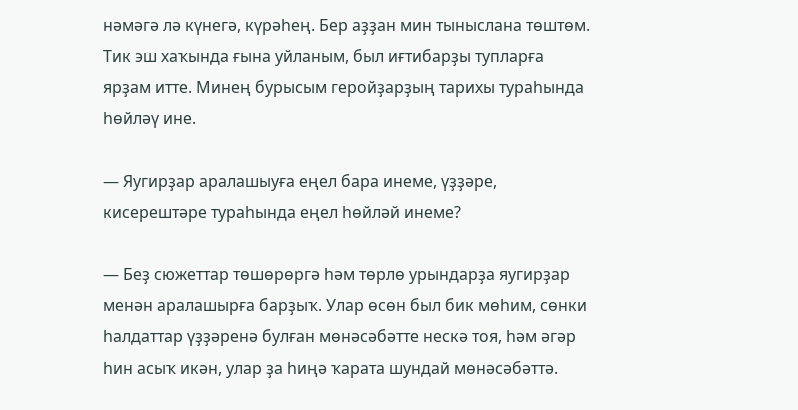нәмәгә лә күнегә, күрәһең. Бер аҙҙан мин тыныслана төштөм. Тик эш хаҡында ғына уйланым, был иғтибарҙы тупларға ярҙам итте. Минең бурысым геройҙарҙың тарихы тураһында һөйләү ине.

— Яугирҙар аралашыуға еңел бара инеме, үҙҙәре, кисерештәре тураһында еңел һөйләй инеме?

— Беҙ сюжеттар төшөрөргә һәм төрлө урындарҙа яугирҙар менән аралашырға барҙыҡ. Улар өсөн был бик мөһим, сөнки һалдаттар үҙҙәренә булған мөнәсәбәтте нескә тоя, һәм әгәр һин асыҡ икән, улар ҙа һиңә ҡарата шундай мөнәсәбәттә.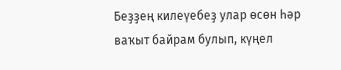Беҙҙең килеүебеҙ улар өсөн һәр ваҡыт байрам булып, күңел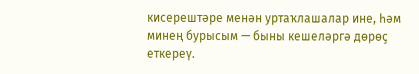кисерештәре менән уртаҡлашалар ине, һәм минең бурысым — быны кешеләргә дөрөҫ еткереү.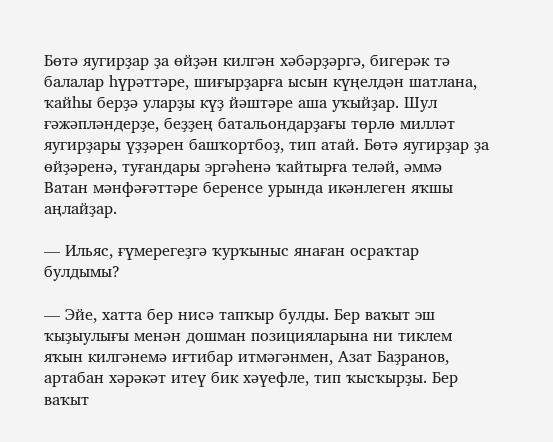Бөтә яугирҙар ҙа өйҙән килгән хәбәрҙәргә, бигерәк тә балалар һүрәттәре, шиғырҙарға ысын күңелдән шатлана, ҡайһы берҙә уларҙы күҙ йәштәре аша уҡыйҙар. Шул ғәжәпләндерҙе, беҙҙең батальондарҙағы төрлө милләт яугирҙары үҙҙәрен башҡортбоҙ, тип атай. Бөтә яугирҙар ҙа өйҙәренә, туғандары эргәһенә ҡайтырға теләй, әммә Ватан мәнфәғәттәре беренсе урында икәнлеген яҡшы аңлайҙар.

— Ильяс, ғүмерегеҙгә ҡурҡыныс янаған осраҡтар булдымы?

— Эйе, хатта бер нисә тапҡыр булды. Бер ваҡыт эш ҡыҙыулығы менән дошман позицияларына ни тиклем яҡын килгәнемә иғтибар итмәгәнмен, Азат Баҙранов, артабан хәрәкәт итеү бик хәүефле, тип ҡысҡырҙы. Бер ваҡыт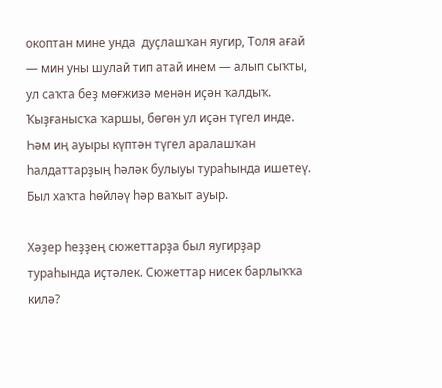окоптан мине унда  дуҫлашҡан яугир, Толя ағай — мин уны шулай тип атай инем — алып сыҡты, ул саҡта беҙ мөғжизә менән иҫән ҡалдыҡ. Ҡыҙғанысҡа ҡаршы, бөгөн ул иҫән түгел инде. Һәм иң ауыры күптән түгел аралашҡан һалдаттарҙың һәләк булыуы тураһында ишетеү. Был хаҡта һөйләү һәр ваҡыт ауыр.

Хәҙер һеҙҙең сюжеттарҙа был яугирҙар тураһында иҫтәлек. Сюжеттар нисек барлыҡҡа килә?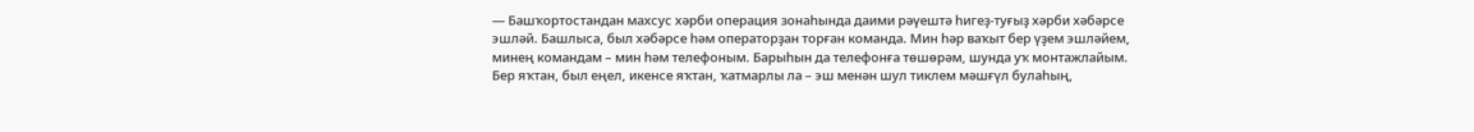— Башҡортостандан махсус хәрби операция зонаһында даими рәүештә һигеҙ-туғыҙ хәрби хәбәрсе эшләй. Башлыса, был хәбәрсе һәм операторҙан торған команда. Мин һәр ваҡыт бер үҙем эшләйем, минең командам – мин һәм телефоным. Барыһын да телефонға төшөрәм, шунда уҡ монтажлайым. Бер яҡтан, был еңел, икенсе яҡтан, ҡатмарлы ла – эш менән шул тиклем мәшғүл булаһың,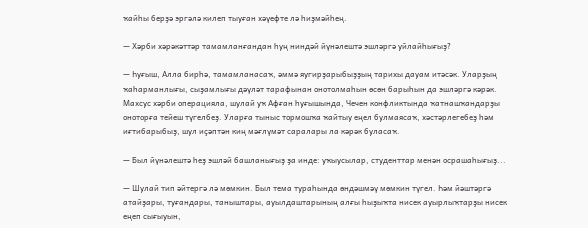ҡайһы берҙә эргәлә килеп тыуған хәүефте лә һиҙмәйһең.

— Хәрби хәрәкәттәр тамамланғандан һуң ниндәй йүнәлештә эшләргә уйлайһығыҙ?

— Һуғыш, Алла бирһә, тамамланасаҡ, әммә яугирҙарыбыҙҙың тарихы дауам итәсәк. Уларҙың ҡаһарманлығы, сыҙамлығы дәүләт тарафынан онотолмаһын өсөн барыһын да эшләргә кәрәк. Махсус хәрби операцияла, шулай уҡ Афған һуғышында, Чечен конфликтында ҡатнашҡандарҙы оноторға тейеш түгелбеҙ. Уларға тыныс тормошҡа ҡайтыу еңел булмаясаҡ, хәстәрлегебеҙ һәм иғтибарыбыҙ, шул иҫәптән киң мәғлүмәт саралары ла кәрәк буласаҡ.

— Был йүнәлештә һеҙ эшләй башланығыҙ ҙа инде: уҡыусылар, студенттар менән осрашаһығыҙ...

— Шулай тип әйтергә лә мөмкин. Был тема тураһында өндәшмәү мөмкин түгел. Һәм йәштәргә атайҙары, туғандары, таныштары, ауылдаштарының алғы һыҙыҡта нисек ауырлыҡтарҙы нисек еңеп сығыуын,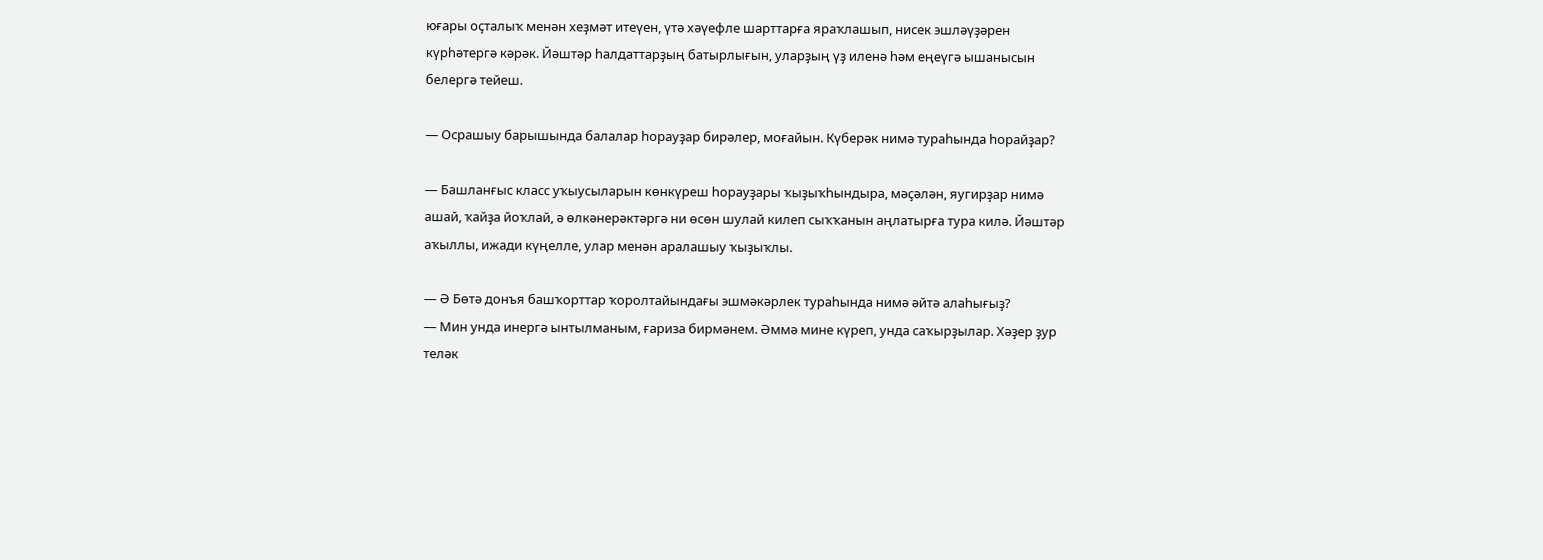юғары оҫталыҡ менән хеҙмәт итеүен, үтә хәүефле шарттарға яраҡлашып, нисек эшләүҙәрен күрһәтергә кәрәк. Йәштәр һалдаттарҙың батырлығын, уларҙың үҙ иленә һәм еңеүгә ышанысын белергә тейеш.

— Осрашыу барышында балалар һорауҙар бирәлер, моғайын. Күберәк нимә тураһында һорайҙар?

— Башланғыс класс уҡыусыларын көнкүреш һорауҙары ҡыҙыҡһындыра, мәҫәлән, яугирҙар нимә ашай, ҡайҙа йоҡлай, ә өлкәнерәктәргә ни өсөн шулай килеп сыҡҡанын аңлатырға тура килә. Йәштәр аҡыллы, ижади күңелле, улар менән аралашыу ҡыҙыҡлы.

— Ә Бөтә донъя башҡорттар ҡоролтайындағы эшмәкәрлек тураһында нимә әйтә алаһығыҙ?
— Мин унда инергә ынтылманым, ғариза бирмәнем. Әммә мине күреп, унда саҡырҙылар. Хәҙер ҙур теләк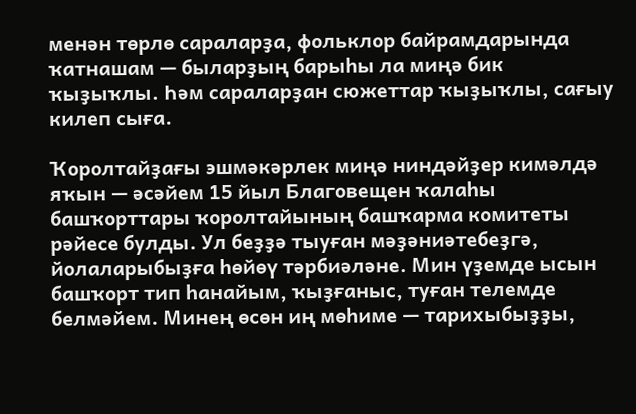менән төрлө сараларҙа, фольклор байрамдарында ҡатнашам — быларҙың барыһы ла миңә бик ҡыҙыҡлы. Һәм сараларҙан сюжеттар ҡыҙыҡлы, сағыу килеп сыға.

Ҡоролтайҙағы эшмәкәрлек миңә ниндәйҙер кимәлдә яҡын — әсәйем 15 йыл Благовещен ҡалаһы башҡорттары ҡоролтайының башҡарма комитеты рәйесе булды. Ул беҙҙә тыуған мәҙәниәтебеҙгә, йолаларыбыҙға һөйөү тәрбиәләне. Мин үҙемде ысын башҡорт тип һанайым, ҡыҙғаныс, туған телемде белмәйем. Минең өсөн иң мөһиме — тарихыбыҙҙы,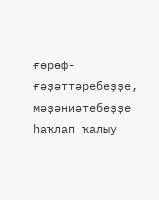ғөрөф-ғәҙәттәребеҙҙе, мәҙәниәтебеҙҙе һаҡлап ҡалыу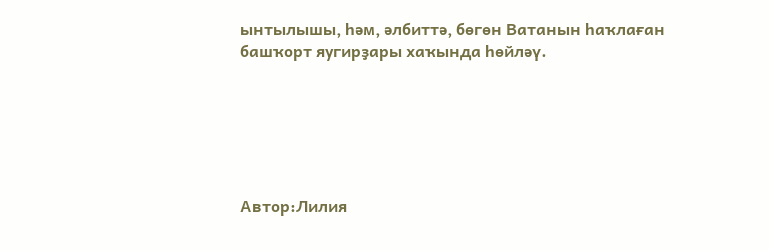ынтылышы, һәм, әлбиттә, бөгөн Ватанын һаҡлаған башҡорт яугирҙары хаҡында һөйләү.






Автор:Лилия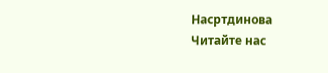Насртдинова
Читайте нас